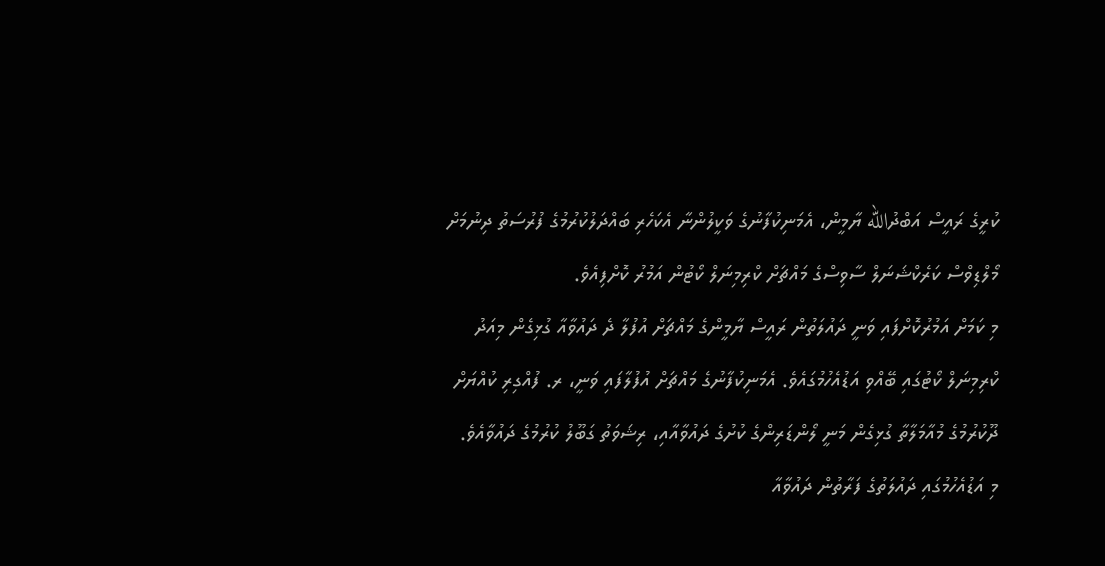ކުރީގެ ރައީސް އަބްދުالله ޔާމީން، އެމަނިކުފާނުގެ ވަކީލުންނާ އެކަހެރި ބައްދަލުކުރުމުގެ ފުރުސަތު ދިނުމަށް މޯލްޑިވްސް ކަރެކްޝަނަލް ސާވިސްގެ މައްޗަށް ކްރިމިނަލް ކޯޓުން އަމުރު ކޮށްފިއެވެ.
މި ކަމަށް އަމުރުކޮށްފައި ވަނީ ދައުލަތުން ރައީސް ޔާމީންގެ މައްޗަށް އުފުލާ ދެ ދައުވާއާ ގުޅިގެން މިއަދު ކްރިމިނަލް ކޯޓުގައި ބޭއްވި އަޑުއެހުމުގައެވެ. އެމަނިކުފާނުގެ މައްޗަށް އުފުލާފައި ވަނީ، ރ. ފުއްގިރި ކުއްޔަށް ދޫކުރުމުގެ މުއާމަލާތާ ގުޅިގެން މަނީ ލޯންޑަރިންގެ ކުށުގެ ދައުވާއާއި، ރިޝަވަތު ގަބޫލު ކުރުމުގެ ދައުވާއެވެ.
މި އަޑުއެހުމުގައި ދައުލަތުގެ ފަރާތުން ދައުވާއާ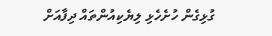ގުޅިގެން ހުށެހެޅި ލިޔެކިއުންތައް ދިފާއަށް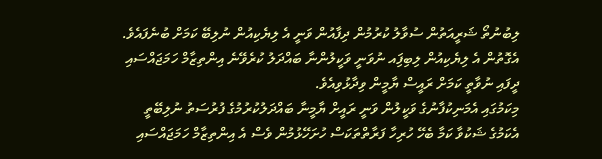ލިބުނުތޯ ޝަރީއަތުން ސުވާލު ކުރުމުން ދިފާއުން ވަނީ އެ ލިޔެކިއުން ނުލިބޭ ކަމަށް ބުނެފައެވެ. އެގޮތުން އެ ލިޔެކިއުން ލިބިފަިއ ނުވަނީ ވަކީލުންނާ ބައްދަލު ކުރެވޭނެ އިންތިޒާމް ހަމަޖައްސައި ދީފައި ނުވާތީ ކަމަށް ރައީސް ޔާމީން ވިދާޅުވިއެވެ.
މިކަމުގައި އެމަނިކުފާނުގެ ވަކީލުން ވަނީ ރައީށް ޔާމީނާ ބައްދަލުކުރުމުގެ ފުރުސަތު ނުލިބޭތީ އެކަމުގެ ޝަކުވާ ކަމާ ބެހޭ ހުރިހާ ފަރާތްތަކަސް ހުށަހޭޅުމުން ވެސް އެ އިންތިޒާމް ހަމަޖައްސައި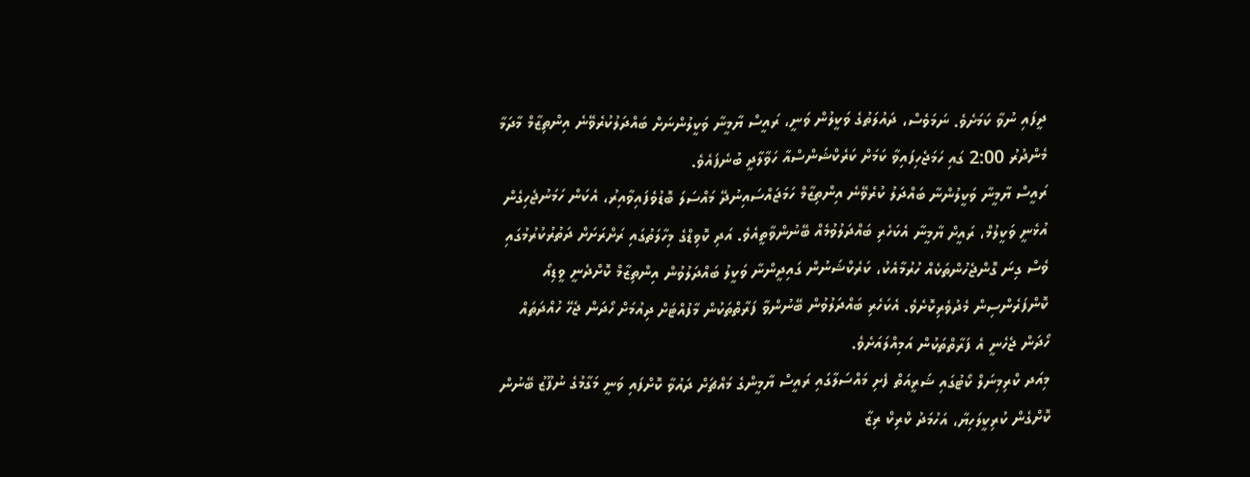ދީފައި ނުވާ ކަމަށެވެ. ނަމަވެސް، ދައުލަތުގެ ވަކީލުން ވަނީ، ރައީސް ޔާމީނާ ވަކީލުންނަށް ބައްދަލުކުރެވޭނެ އިންތިޒާމް މާދަމާ މެންދުރު 2:00 ގައި ހަމަޖެހިފައިވާ ކަމަށް ކަރެކްޝަންސްއާ ހަވާލާދީ ބުނެފައެވެ.
ރައީސް ޔާމީނާ ވަކީލުންނާ ބައްދަލު ކުރެވޭނެ އިންތިޒާމް ހަމަޖައްސައިނުދޭ މައްސަލަ ބޮޑުވެފައިވާއިރު، އެކަން ހަމަނުޖެހިގެން އުޅެނީ ވަކީލުމް، ރައީށް ޔާމީނާ އެކަހެރި ބައްދަލުވުމެއް ބޭނުންވާތީއެވެ. އަދި ކޮވިޑްގެ މިހާލަތުގައި ރަށްރަށަށް ދަތުރުކުރުމުގައި ވެސް ގިނަ ގޮންޖެހުންތަކެއް ހުރުމާއެކު، ކަރެކްޝަނުން ގައިދީންނާ ވަކީލު ބައްދަލުވުން އިންތިޒާމް ކޮށްދެނީ ވީޑިއޯ ކޮންފަރެންސިން މެދުވެރިކޮށެވެ. އެކަހެރި ބައްދަލުވުން ބޭނުންވާ ފަރާތްތަކުން މާފުއްޓަށް ދިއުމަށް ހޯދަން ޖެހޭ ހުއްދަތައް ހޯދަން ޖެހެނީ އެ ފަރާތްތަކުން އަމިއްލައަށެވެ.
މިއަދ ކްރިމިނަލް ކޯޓުގައި ޝަރީއަތް ފެށި މައްސަލާގައި ރައީސް ޔާމީންގެ މައްޗަށް ދައުވާ ކޮށްފައި ވަނީ މަގާމުގެ ނުފޫޒު ބޭނުން ކޮށްގެން ކުރިކީލަހިޔާ، އަހުމަދު ކްރިކް ރިޒާ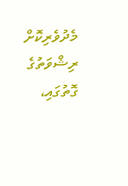މެދުވެރިކޮށް ރިޝްވަތުގެ ގޮތުގައި،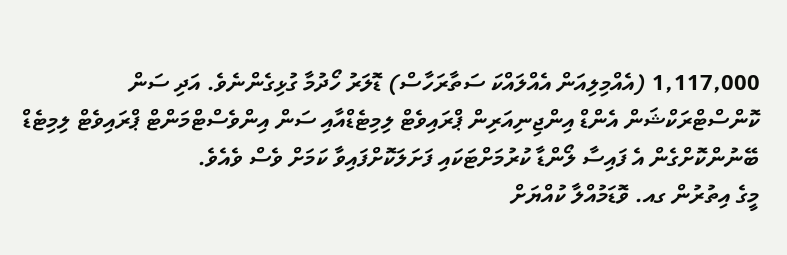1,117,000 (އެއްމިލިއަން އެއްލައްކަ ސަތާރަހާސް) ޑޮލަރު ހޯދުމާ ގުޅިގެންނެވެ. އަދި ސަން ކޮންސްޓްރަކްޝަން އެންޑް އިންޖިނިއަރިން ޕްރައިވެޓް ލިމިޓެޑްއާއި ސަން އިންވެސްޓްމަންޓް ޕްރައިވެޓް ލިމިޓެޑް ބޭނުންކޮށްގެން އެ ފައިސާ ލޯންޑާ ކުރުމަށްޓަކައި ފަށަލަކޮށްފައިވާ ކަމަށް ވެސް ވެއެވެ.
މީގެ އިތުރުން ގއ. ވޮޑަމުއްލާ ކުއްޔަށް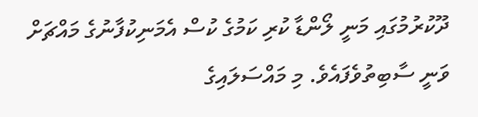ދޫކުރުމުގައި މަނީ ލޯންޑާ ކުރި ކަމުގެ ކުސް އެމަނިކުފާނުގެ މައްޗަށް ވަނީ ސާބިތުވެފައެވެ. މި މައްސަލައިގެ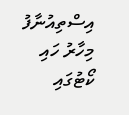އިސްތިއުނާފު މިހާރު ހައި ކޯޓުގައި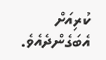ކުރިއަށް އެބަގެންދެއެވެ.